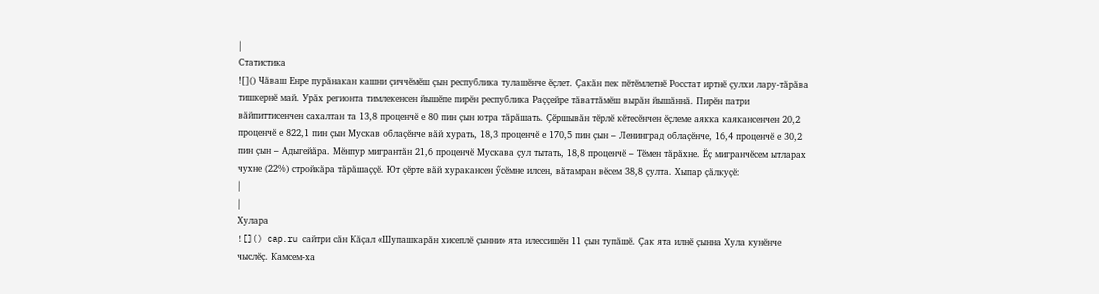|
Статистика
![]() Чӑваш Енре пурӑнакан кашни ҫиччӗмӗш ҫын республика тулашӗнче ӗҫлет. Ҫакӑн пек пӗтӗмлетнӗ Росстат иртнӗ ҫулхи лару-тӑрӑва тишкернӗ май. Урӑх регионта тимлекенсен йышӗпе пирӗн республика Раҫҫейре тӑваттӑмӗш вырӑн йышӑннӑ. Пирӗн патри вӑйпиттисенчен сахалтан та 13,8 проценчӗ е 80 пин ҫын ютра тӑрӑшать. Ҫӗршывӑн тӗрлӗ кӗтесӗнчен ӗҫлеме аякка каякансенчен 20,2 проценчӗ е 822,1 пин ҫын Мускав облаҫӗнче вӑй хурать, 18,3 проценчӗ е 170,5 пин ҫын – Ленинград облаҫӗнче, 16,4 проценчӗ е 30,2 пин ҫын – Адыгейӑра. Мӗнпур мигрантӑн 21,6 проценчӗ Мускава ҫул тытать, 18,8 проценчӗ – Тӗмен тӑрӑхне. Ӗҫ мигранчӗсем ытларах чухне (22%) стройкӑра тӑрӑшаҫҫӗ. Ют ҫӗрте вӑй хуракансен ӳсӗмне илсен, вӑтамран вӗсем 38,8 ҫулта. Хыпар ҫӑлкуҫӗ:
|
|
Хулара
![]() cap.ru сайтри сӑн Кӑҫал «Шупашкарӑн хисеплӗ ҫынни» ята илессишӗн 11 ҫын тупӑшӗ. Ҫак ята илнӗ ҫынна Хула кунӗнче чыслӗҫ. Камсем-ха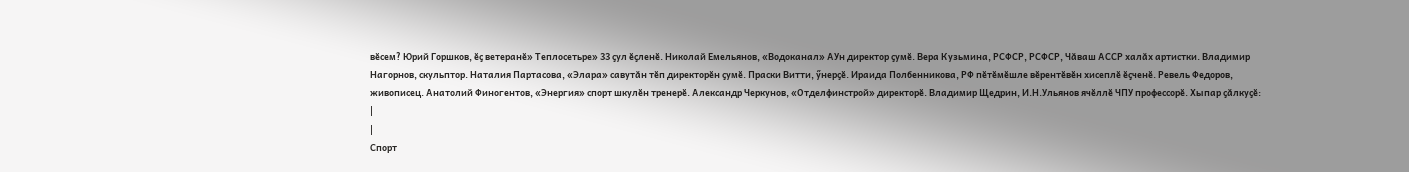вӗсем? Юрий Горшков, ӗҫ ветеранӗ» Теплосетьре» 33 ҫул ӗҫленӗ. Николай Емельянов, «Водоканал» АУн директор ҫумӗ. Вера Кузьмина, РСФСР, РСФСР, Чӑваш АССР халӑх артистки. Владимир Нагорнов, скульптор. Наталия Партасова, «Элара» савутӑн тӗп директорӗн ҫумӗ. Праски Витти, ӳнерҫӗ. Ираида Полбенникова, РФ пӗтӗмӗшле вӗрентӗвӗн хисеплӗ ӗҫченӗ. Ревель Федоров, живописец. Анатолий Финогентов, «Энергия» спорт шкулӗн тренерӗ. Александр Черкунов, «Отделфинстрой» директорӗ. Владимир Щедрин, И.Н.Ульянов ячӗллӗ ЧПУ профессорӗ. Хыпар ҫӑлкуҫӗ:
|
|
Спорт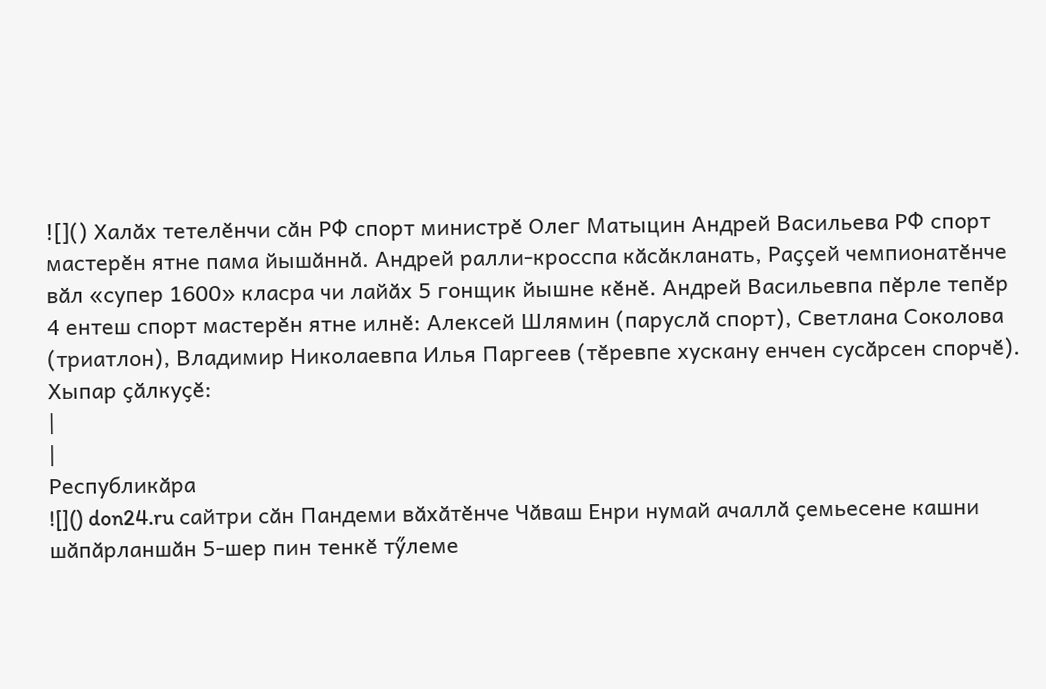![]() Халӑх тетелӗнчи сӑн РФ спорт министрӗ Олег Матыцин Андрей Васильева РФ спорт мастерӗн ятне пама йышӑннӑ. Андрей ралли-кросспа кӑсӑкланать, Раҫҫей чемпионатӗнче вӑл «супер 1600» класра чи лайӑх 5 гонщик йышне кӗнӗ. Андрей Васильевпа пӗрле тепӗр 4 ентеш спорт мастерӗн ятне илнӗ: Алексей Шлямин (паруслӑ спорт), Светлана Соколова (триатлон), Владимир Николаевпа Илья Паргеев (тӗревпе хускану енчен сусӑрсен спорчӗ). Хыпар ҫӑлкуҫӗ:
|
|
Республикӑра
![]() don24.ru сайтри сӑн Пандеми вӑхӑтӗнче Чӑваш Енри нумай ачаллӑ ҫемьесене кашни шӑпӑрланшӑн 5-шер пин тенкӗ тӳлеме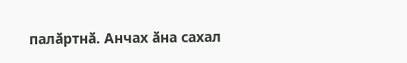палӑртнӑ. Анчах ӑна сахал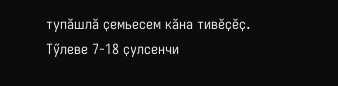тупӑшлӑ ҫемьесем кӑна тивӗҫӗҫ. Тӳлеве 7-18 ҫулсенчи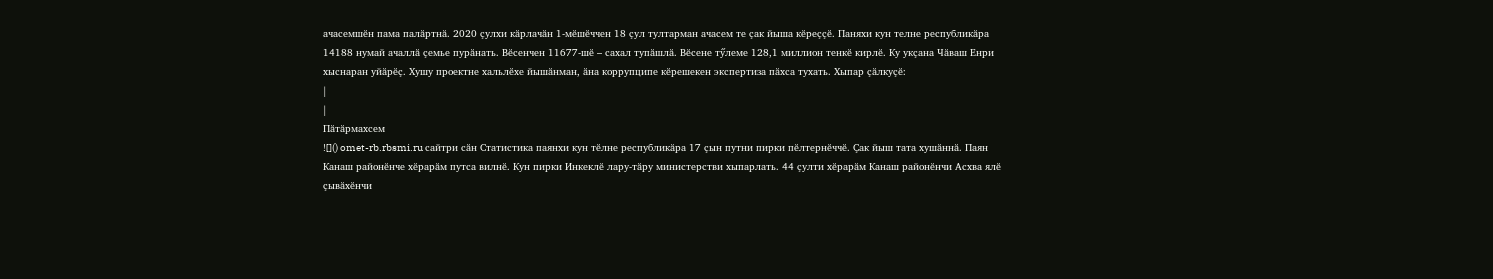ачасемшӗн пама палӑртнӑ. 2020 ҫулхи кӑрлачӑн 1-мӗшӗччен 18 ҫул тултарман ачасем те ҫак йыша кӗреҫҫӗ. Паняхи кун телне республикӑра 14188 нумай ачаллӑ ҫемье пурӑнать. Вӗсенчен 11677-шӗ – сахал тупӑшлӑ. Вӗсене тӳлеме 128,1 миллион тенкӗ кирлӗ. Ку укҫана Чӑваш Енри хыснаран уйӑрӗҫ. Хушу проектне хальлӗхе йышӑнман, ӑна коррупципе кӗрешекен экспертиза пӑхса тухать. Хыпар ҫӑлкуҫӗ:
|
|
Пӑтӑрмахсем
![]() omet-rb.rbsmi.ru сайтри сӑн Статистика паянхи кун тӗлне республикӑра 17 ҫын путни пирки пӗлтернӗччӗ. Ҫак йыш тата хушӑннӑ. Паян Канаш районӗнче хӗрарӑм путса вилнӗ. Кун пирки Инкеклӗ лару-тӑру министерстви хыпарлать. 44 ҫулти хӗрарӑм Канаш районӗнчи Асхва ялӗ ҫывӑхӗнчи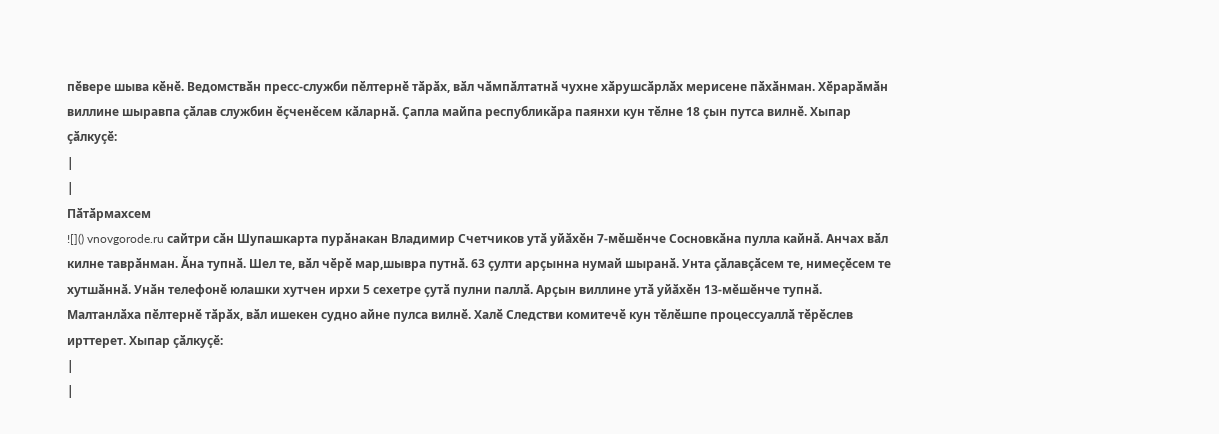пӗвере шыва кӗнӗ. Ведомствӑн пресс-служби пӗлтернӗ тӑрӑх, вӑл чӑмпӑлтатнӑ чухне хӑрушсӑрлӑх мерисене пӑхӑнман. Хӗрарӑмӑн виллине шыравпа ҫӑлав службин ӗҫченӗсем кӑларнӑ. Ҫапла майпа республикӑра паянхи кун тӗлне 18 ҫын путса вилнӗ. Хыпар ҫӑлкуҫӗ:
|
|
Пӑтӑрмахсем
![]() vnovgorode.ru сайтри сӑн Шупашкарта пурӑнакан Владимир Счетчиков утӑ уйӑхӗн 7-мӗшӗнче Сосновкӑна пулла кайнӑ. Анчах вӑл килне таврӑнман. Ӑна тупнӑ. Шел те, вӑл чӗрӗ мар,шывра путнӑ. 63 ҫулти арҫынна нумай шыранӑ. Унта ҫӑлавҫӑсем те, нимеҫӗсем те хутшӑннӑ. Унӑн телефонӗ юлашки хутчен ирхи 5 сехетре ҫутӑ пулни паллӑ. Арҫын виллине утӑ уйӑхӗн 13-мӗшӗнче тупнӑ. Малтанлӑха пӗлтернӗ тӑрӑх, вӑл ишекен судно айне пулса вилнӗ. Халӗ Следстви комитечӗ кун тӗлӗшпе процессуаллӑ тӗрӗслев ирттерет. Хыпар ҫӑлкуҫӗ:
|
|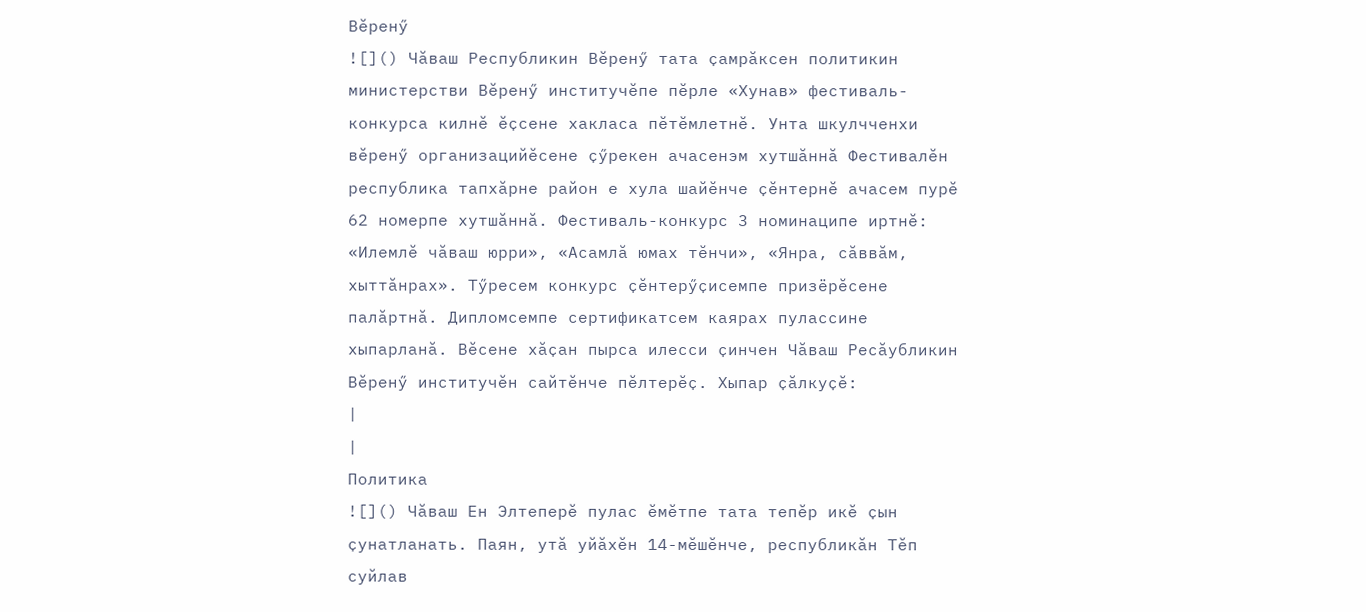Вӗренӳ
![]() Чӑваш Республикин Вӗренӳ тата ҫамрӑксен политикин министерстви Вӗренӳ институчӗпе пӗрле «Хунав» фестиваль-конкурса килнӗ ӗҫсене хакласа пӗтӗмлетнӗ. Унта шкулчченхи вӗренӳ организацийӗсене ҫӳрекен ачасенэм хутшӑннӑ Фестивалӗн республика тапхӑрне район е хула шайӗнче ҫӗнтернӗ ачасем пурӗ 62 номерпе хутшӑннӑ. Фестиваль-конкурс 3 номинаципе иртнӗ: «Илемлӗ чӑваш юрри», «Асамлӑ юмах тӗнчи», «Янра, сӑввӑм, хыттӑнрах». Тӳресем конкурс ҫӗнтерӳҫисемпе призёрӗсене палӑртнӑ. Дипломсемпе сертификатсем каярах пулассине хыпарланӑ. Вӗсене хӑҫан пырса илесси ҫинчен Чӑваш Ресӑубликин Вӗренӳ институчӗн сайтӗнче пӗлтерӗҫ. Хыпар ҫӑлкуҫӗ:
|
|
Политика
![]() Чӑваш Ен Элтеперӗ пулас ӗмӗтпе тата тепӗр икӗ ҫын ҫунатланать. Паян, утӑ уйӑхӗн 14-мӗшӗнче, республикӑн Тӗп суйлав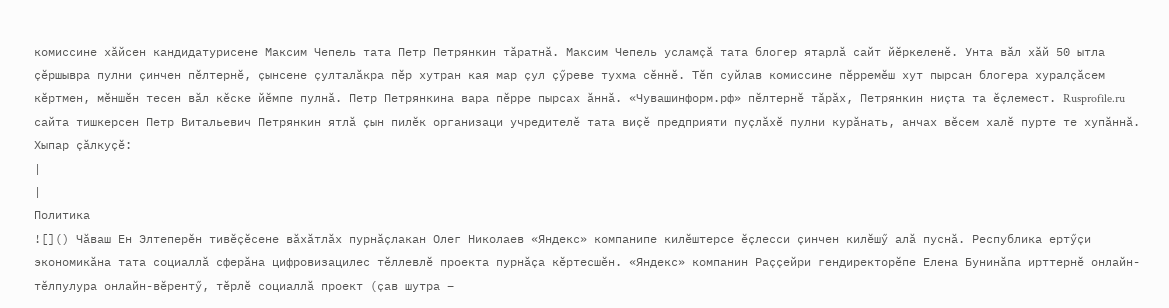комиссине хӑйсен кандидатурисене Максим Чепель тата Петр Петрянкин тӑратнӑ. Максим Чепель усламҫӑ тата блогер ятарлӑ сайт йӗркеленӗ. Унта вӑл хӑй 50 ытла ҫӗршывра пулни ҫинчен пӗлтернӗ, ҫынсене ҫулталӑкра пӗр хутран кая мар ҫул ҫӳреве тухма сӗннӗ. Тӗп суйлав комиссине пӗрремӗш хут пырсан блогера хуралҫӑсем кӗртмен, мӗншӗн тесен вӑл кӗске йӗмпе пулнӑ. Петр Петрянкина вара пӗрре пырсах ӑннӑ. «Чувашинформ.рф» пӗлтернӗ тӑрӑх, Петрянкин ниҫта та ӗҫлемест. Rusprofile.ru сайта тишкерсен Петр Витальевич Петрянкин ятлӑ ҫын пилӗк организаци учредителӗ тата виҫӗ предприяти пуҫлӑхӗ пулни курӑнать, анчах вӗсем халӗ пурте те хупӑннӑ. Хыпар ҫӑлкуҫӗ:
|
|
Политика
![]() Чӑваш Ен Элтеперӗн тивӗҫӗсене вӑхӑтлӑх пурнӑҫлакан Олег Николаев «Яндекс» компанипе килӗштерсе ӗҫлесси ҫинчен килӗшӳ алӑ пуснӑ. Республика ертӳҫи экономикӑна тата социаллӑ сферӑна цифровизацилес тӗллевлӗ проекта пурнӑҫа кӗртесшӗн. «Яндекс» компанин Раҫҫейри гендиректорӗпе Елена Бунинӑпа ирттернӗ онлайн-тӗлпулура онлайн-вӗрентӳ, тӗрлӗ социаллӑ проект (ҫав шутра –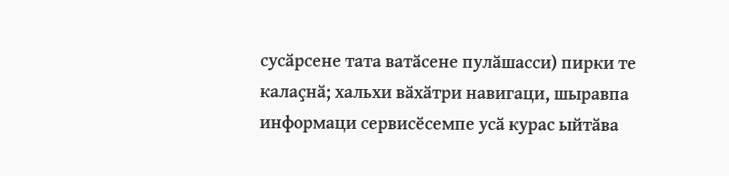сусӑрсене тата ватӑсене пулӑшасси) пирки те калаҫнӑ; хальхи вӑхӑтри навигаци, шыравпа информаци сервисӗсемпе усӑ курас ыйтӑва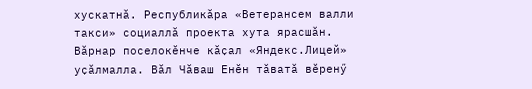хускатнӑ. Республикӑра «Ветерансем валли такси» социаллӑ проекта хута ярасшӑн. Вӑрнар поселокӗнче кӑҫал «Яндекс.Лицей» уҫӑлмалла. Вӑл Чӑваш Енӗн тӑватӑ вӗренӳ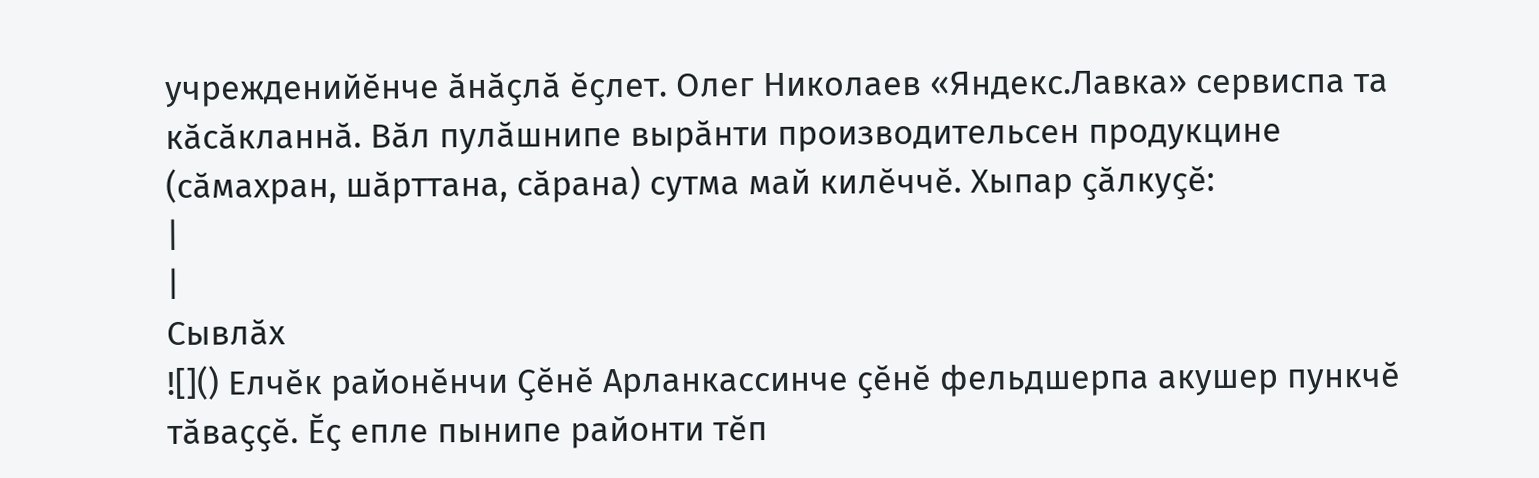учрежденийӗнче ӑнӑҫлӑ ӗҫлет. Олег Николаев «Яндекс.Лавка» сервиспа та кӑсӑкланнӑ. Вӑл пулӑшнипе вырӑнти производительсен продукцине (сӑмахран, шӑрттана, сӑрана) сутма май килӗччӗ. Хыпар ҫӑлкуҫӗ:
|
|
Сывлӑх
![]() Елчӗк районӗнчи Ҫӗнӗ Арланкассинче ҫӗнӗ фельдшерпа акушер пункчӗ тӑваҫҫӗ. Ӗҫ епле пынипе районти тӗп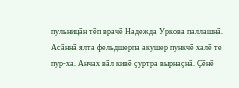пульницӑн тӗп врачӗ Надежда Уркова паллашнӑ. Асӑннӑ ялта фельдшерпа акушер пункчӗ халӗ те пур-ха. Анчах вӑл кивӗ ҫуртра вырнаҫнӑ. Ҫӗнӗ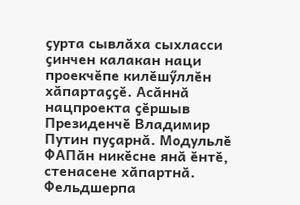ҫурта сывлӑха сыхласси ҫинчен калакан наци проекчӗпе килӗшӳллӗн хӑпартаҫҫӗ. Асӑннӑ нацпроекта ҫӗршыв Президенчӗ Владимир Путин пуҫарнӑ. Модульлӗ ФАПӑн никӗсне янӑ ӗнтӗ, стенасене хӑпартнӑ. Фельдшерпа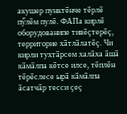акушер пунктӗнче тӗрлӗ пӳлӗм пулӗ. ФАПа кирлӗ оборудованипе тивӗҫтерӗҫ, территорие хӑтлӑлатӗҫ. Чи кирли тухтӑрсем халӑха ӑшӑ кӑмӑлпа кӗтсе илсе, тӗплӗн тӗрӗслесе ырӑ кӑмӑлпа ӑсатчӑр тесси ҫеҫ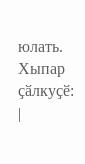юлать. Хыпар ҫӑлкуҫӗ:
|